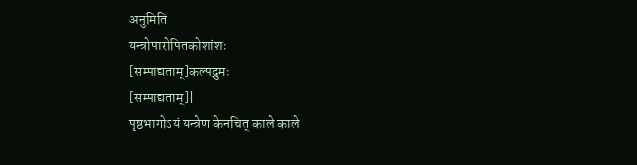अनुमिति
यन्त्रोपारोपितकोशांशः
[सम्पाद्यताम्]कल्पद्रुमः
[सम्पाद्यताम्]|
पृष्ठभागोऽयं यन्त्रेण केनचित् काले काले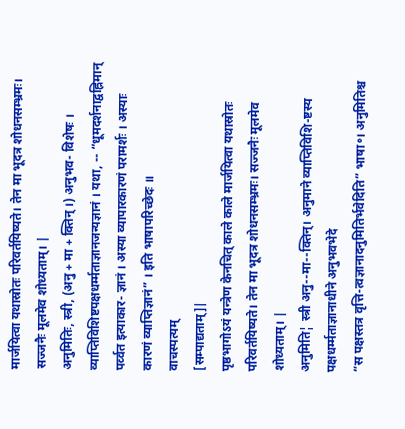मार्जयित्वा यथास्रोतः परिवर्तयिष्यते। तेन मा भूदत्र शोधनसम्भ्रमः। सज्जनैः मूलमेव शोध्यताम्। |
अनुमितिः, स्त्री, (अनु + मा + क्तिन् ।) अनुभव- विशेषः । व्याप्तिविशिष्टपक्षधर्म्मताज्ञानजन्यज्ञानं । यथा, -- “धूमदर्शनाद्वह्निमान् पर्व्वत इत्याकार- ज्ञानं । अस्या व्यापारकारणं परामर्शः । अस्याः कारणं व्याप्तिज्ञानं” । इति भाषापरिच्छेदः ॥
वाचस्पत्यम्
[सम्पाद्यताम्]|
पृष्ठभागोऽयं यन्त्रेण केनचित् काले काले मार्जयित्वा यथास्रोतः परिवर्तयिष्यते। तेन मा भूदत्र शोधनसम्भ्रमः। सज्जनैः मूलमेव शोध्यताम्। |
अनुमिति¦ स्त्री अनु--मा--क्तिन्। अनुमाने व्याप्तिविशि-ष्टस्य पक्षधर्म्मताज्ञानाधीने अनुभवभेदे
“स पक्षस्तत्र वृत्ति-त्वज्ञानादनुमितिर्भवेदिति” भाषा॰। अनुमितिश्च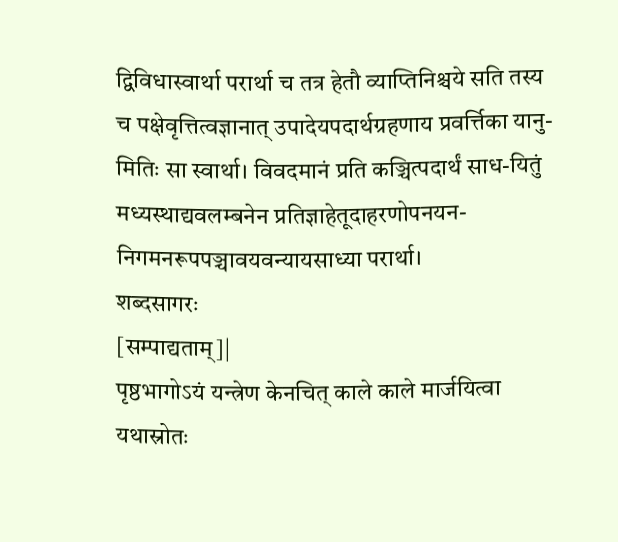द्विविधास्वार्था परार्था च तत्र हेतौ व्याप्तिनिश्चये सति तस्य च पक्षेवृत्तित्वज्ञानात् उपादेयपदार्थग्रहणाय प्रवर्त्तिका यानु-मितिः सा स्वार्था। विवदमानं प्रति कञ्चित्पदार्थं साध-यितुं मध्यस्थाद्यवलम्बनेन प्रतिज्ञाहेतूदाहरणोपनयन-निगमनरूपपञ्चावयवन्यायसाध्या परार्था।
शब्दसागरः
[सम्पाद्यताम्]|
पृष्ठभागोऽयं यन्त्रेण केनचित् काले काले मार्जयित्वा यथास्रोतः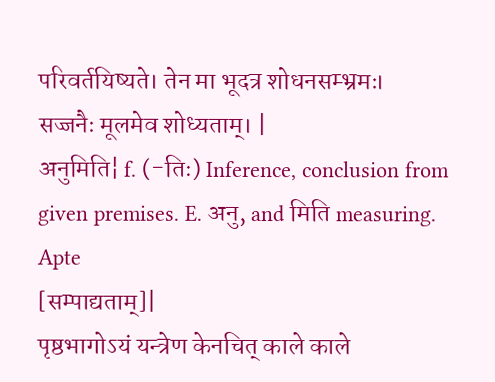परिवर्तयिष्यते। तेन मा भूदत्र शोधनसम्भ्रमः। सज्जनैः मूलमेव शोध्यताम्। |
अनुमिति¦ f. (-तिः) Inference, conclusion from given premises. E. अनु, and मिति measuring.
Apte
[सम्पाद्यताम्]|
पृष्ठभागोऽयं यन्त्रेण केनचित् काले काले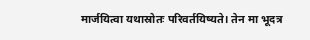मार्जयित्वा यथास्रोतः परिवर्तयिष्यते। तेन मा भूदत्र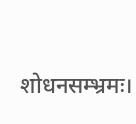शोधनसम्भ्रमः।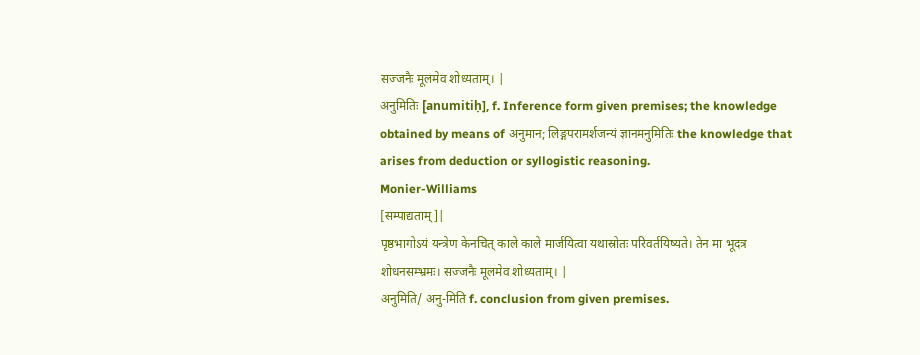सज्जनैः मूलमेव शोध्यताम्। |
अनुमितिः [anumitiḥ], f. Inference form given premises; the knowledge obtained by means of अनुमान; लिङ्गपरामर्शजन्यं ज्ञानमनुमितिः the knowledge that arises from deduction or syllogistic reasoning.
Monier-Williams
[सम्पाद्यताम्]|
पृष्ठभागोऽयं यन्त्रेण केनचित् काले काले मार्जयित्वा यथास्रोतः परिवर्तयिष्यते। तेन मा भूदत्र शोधनसम्भ्रमः। सज्जनैः मूलमेव शोध्यताम्। |
अनुमिति/ अनु-मिति f. conclusion from given premises.